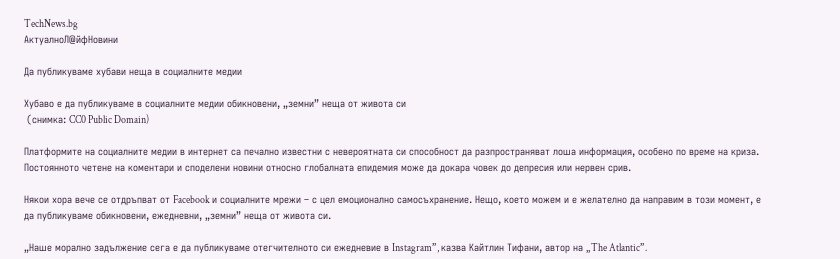TechNews.bg
АктуалноЛ@йфНовини

Да публикуваме хубави неща в социалните медии

Хубаво е да публикуваме в социалните медии обикновени, „земни” неща от живота си
 (снимка: CC0 Public Domain)

Платформите на социалните медии в интернет са печално известни с невероятната си способност да разпространяват лоша информация, особено по време на криза. Постоянното четене на коментари и споделени новини относно глобалната епидемия може да докара човек до депресия или нервен срив.

Някои хора вече се отдръпват от Facebook и социалните мрежи – с цел емоционално самосъхранение. Нещо, което можем и е желателно да направим в този момент, е да публикуваме обикновени, ежедневни, „земни” неща от живота си.

„Наше морално задължение сега е да публикуваме отегчителното си ежедневие в Instagram”, казва Кайтлин Тифани, автор на „The Atlantic”.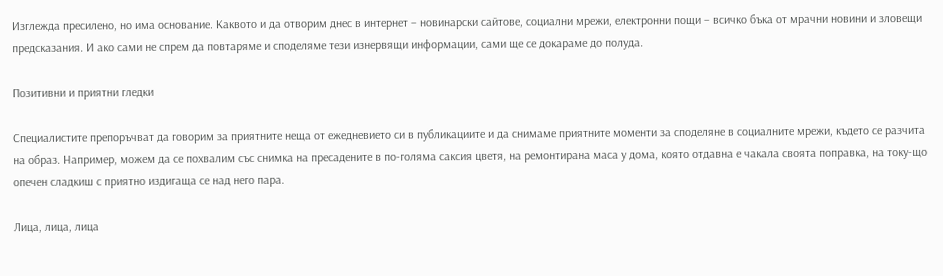Изглежда пресилено, но има основание. Каквото и да отворим днес в интернет – новинарски сайтове, социални мрежи, електронни пощи – всичко бъка от мрачни новини и зловещи предсказания. И ако сами не спрем да повтаряме и споделяме тези изнервящи информации, сами ще се докараме до полуда.

Позитивни и приятни гледки

Специалистите препоръчват да говорим за приятните неща от ежедневието си в публикациите и да снимаме приятните моменти за споделяне в социалните мрежи, където се разчита на образ. Например, можем да се похвалим със снимка на пресадените в по-голяма саксия цветя, на ремонтирана маса у дома, която отдавна е чакала своята поправка, на току-що опечен сладкиш с приятно издигаща се над него пара.

Лица, лица, лица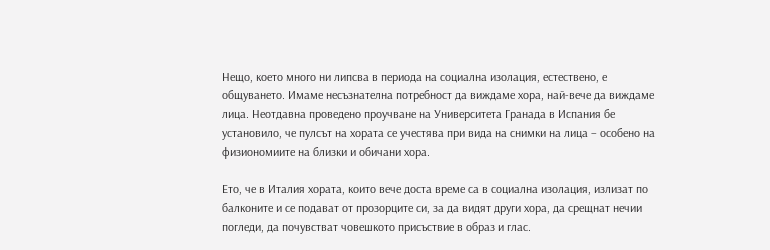Нещо, което много ни липсва в периода на социална изолация, естествено, е общуването. Имаме несъзнателна потребност да виждаме хора, най-вече да виждаме лица. Неотдавна проведено проучване на Университета Гранада в Испания бе установило, че пулсът на хората се учестява при вида на снимки на лица – особено на физиономиите на близки и обичани хора.

Ето, че в Италия хората, които вече доста време са в социална изолация, излизат по балконите и се подават от прозорците си, за да видят други хора, да срещнат нечии погледи, да почувстват човешкото присъствие в образ и глас.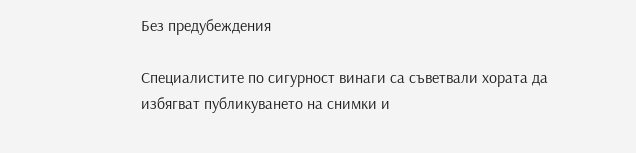Без предубеждения

Специалистите по сигурност винаги са съветвали хората да избягват публикуването на снимки и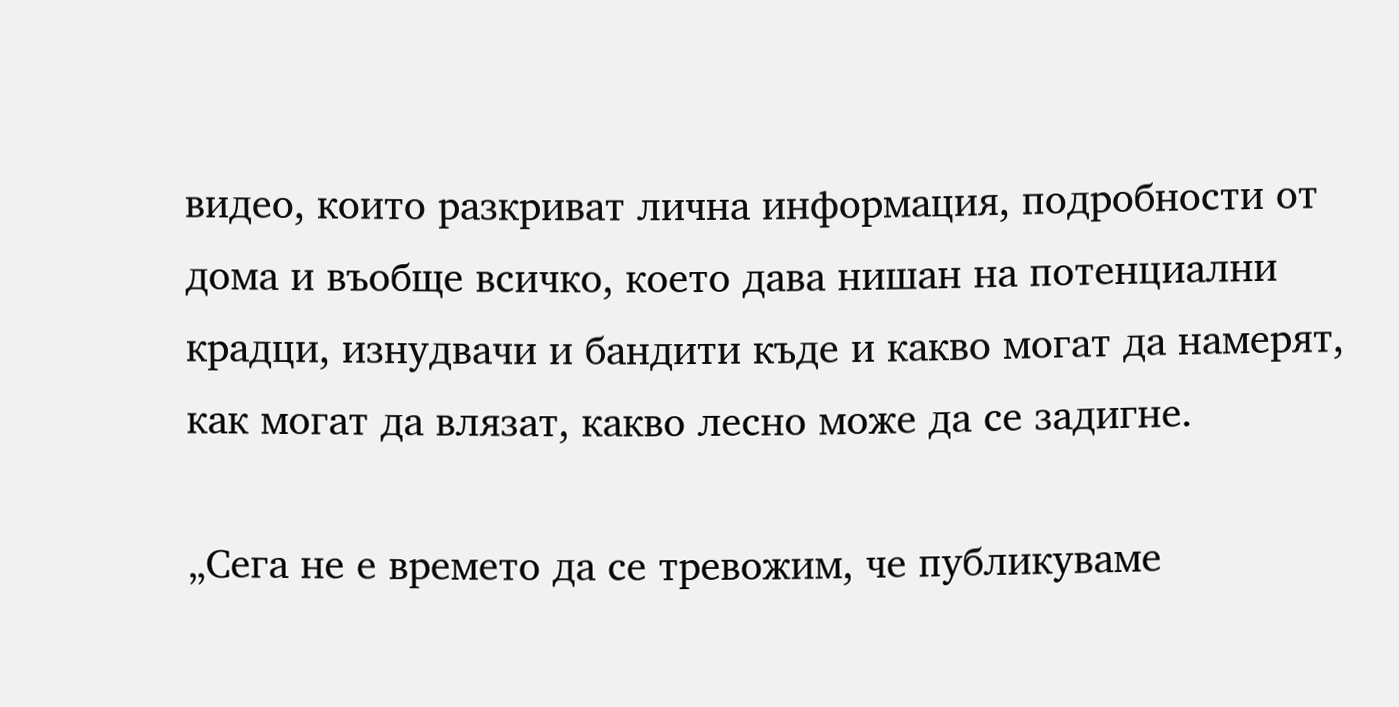видео, които разкриват лична информация, подробности от дома и въобще всичко, което дава нишан на потенциални крадци, изнудвачи и бандити къде и какво могат да намерят, как могат да влязат, какво лесно може да се задигне.

„Сега не е времето да се тревожим, че публикуваме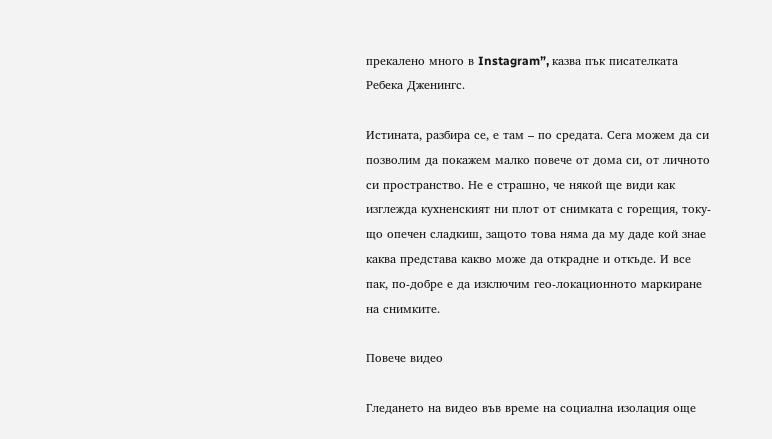прекалено много в Instagram”, казва пък писателката Ребека Дженингс.

Истината, разбира се, е там – по средата. Сега можем да си позволим да покажем малко повече от дома си, от личното си пространство. Не е страшно, че някой ще види как изглежда кухненският ни плот от снимката с горещия, току-що опечен сладкиш, защото това няма да му даде кой знае каква представа какво може да открадне и откъде. И все пак, по-добре е да изключим гео-локационното маркиране на снимките.

Повече видео

Гледането на видео във време на социална изолация още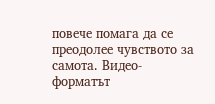повече помага да се преодолее чувството за самота. Видео-форматът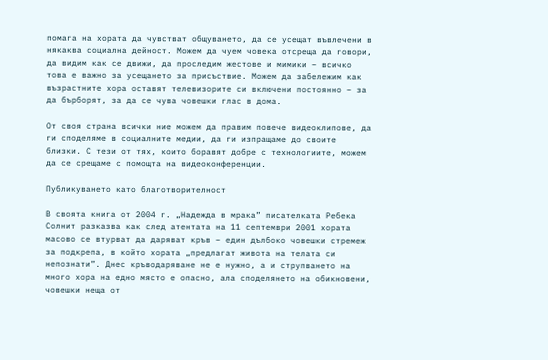помага на хората да чувстват общуването, да се усещат въвлечени в някаква социална дейност. Можем да чуем човека отсреща да говори, да видим как се движи, да проследим жестове и мимики – всичко това е важно за усещането за присъствие. Можем да забележим как възрастните хора оставят телевизорите си включени постоянно – за да бърборят, за да се чува човешки глас в дома.

От своя страна всички ние можем да правим повече видеоклипове, да ги споделяме в социалните медии, да ги изпращаме до своите близки. С тези от тях, които боравят добре с технологиите, можем да се срещаме с помощта на видеоконференции.

Публикуването като благотворителност

В своята книга от 2004 г. „Надежда в мрака” писателката Ребека Солнит разказва как след атентата на 11 септември 2001 хората масово се втурват да даряват кръв – един дълбоко човешки стремеж за подкрепа, в който хората „предлагат живота на телата си непознати”. Днес кръводаряване не е нужно, а и струпването на много хора на едно място е опасно, ала споделянето на обикновени, човешки неща от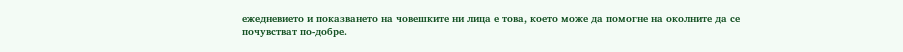ежедневието и показването на човешките ни лица е това, което може да помогне на околните да се почувстват по-добре.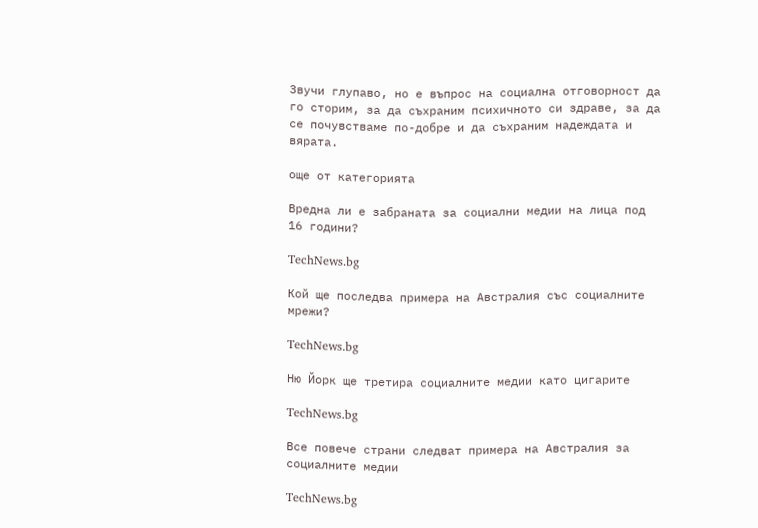Звучи глупаво, но е въпрос на социална отговорност да го сторим, за да съхраним психичното си здраве, за да се почувстваме по-добре и да съхраним надеждата и вярата.

още от категорията

Вредна ли е забраната за социални медии на лица под 16 години?

TechNews.bg

Кой ще последва примера на Австралия със социалните мрежи?

TechNews.bg

Ню Йорк ще третира социалните медии като цигарите

TechNews.bg

Все повече страни следват примера на Австралия за социалните медии

TechNews.bg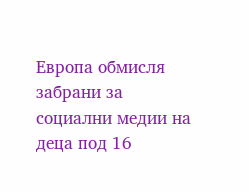Европа обмисля забрани за социални медии на деца под 16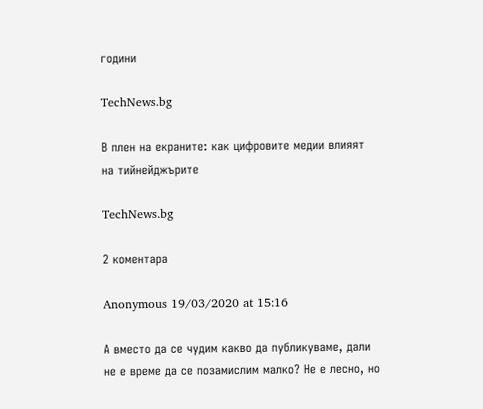години

TechNews.bg

В плен на екраните: как цифровите медии влияят на тийнейджърите

TechNews.bg

2 коментара

Anonymous 19/03/2020 at 15:16

А вместо да се чудим какво да публикуваме, дали не е време да се позамислим малко? Не е лесно, но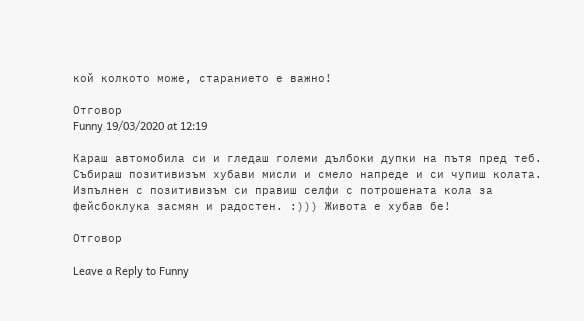кой колкото може, старанието е важно!

Отговор
Funny 19/03/2020 at 12:19

Караш автомобила си и гледаш големи дълбоки дупки на пътя пред теб. Събираш позитивизъм хубави мисли и смело напреде и си чупиш колата. Изпълнен с позитивизъм си правиш селфи с потрошената кола за фейсбоклука засмян и радостен. :))) Живота е хубав бе!

Отговор

Leave a Reply to Funny